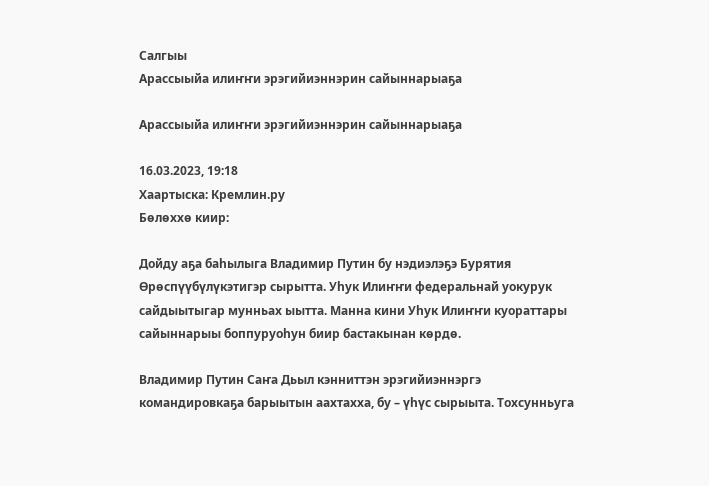Салгыы
Арассыыйа илиҥҥи эрэгийиэннэрин сайыннарыаҕа

Арассыыйа илиҥҥи эрэгийиэннэрин сайыннарыаҕа

16.03.2023, 19:18
Хаартыска: Кремлин.ру
Бөлөххө киир:

Дойду аҕа баһылыга Владимир Путин бу нэдиэлэҕэ Бурятия Өрөспүүбүлүкэтигэр сырытта. Уһук Илиҥҥи федеральнай уокурук сайдыытыгар мунньах ыытта. Манна кини Уһук Илиҥҥи куораттары сайыннарыы боппуруоһун биир бастакынан көрдө.

Владимир Путин Саҥа Дьыл кэнниттэн эрэгийиэннэргэ командировкаҕа барыытын аахтахха, бу – үһүс сырыыта. Тохсунньуга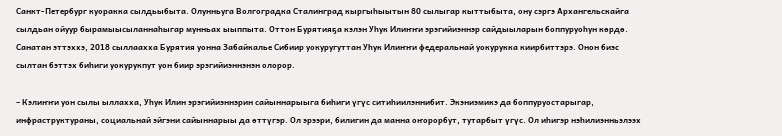Санкт-Петербург куоракка сылдьыбыта. Олунньуга Волгоградка Сталинград кыргыһыытын 80 сылыгар кыттыбыта, ону сэргэ Архангельскайга сылдьан ойуур бырамыысыланнаһыгар мунньах ыыппыта. Оттон Бурятияҕа кэлэн Уһук Илиҥҥи эрэгийиэннэр сайдыыларын боппуруоһун көрдө. Санатан эттэххэ, 2018 сыллаахха Бурятия уонна Забайкалье Сибиир уокуругуттан Уһук Илиҥҥи федеральнай уокурукка киирбиттэрэ. Онон биэс сылтан бэттэх биһиги уокурукпут уон биир эрэгийиэннэнэн олорор.

– Кэлиҥҥи уон сылы ыллахха, Уһук Илин эрэгийиэннэрин сайыннарыыга биһиги үгүс ситиһиилэннибит. Экэниэмикэ да боппуруостарыгар, инфраструктураны, социальнай эйгэни сайыннарыы да өттүгэр. Ол эрээри, билигин да манна оҥорорбут, тутарбыт үгүс. Ол иһигэр нэһилиэнньэлээх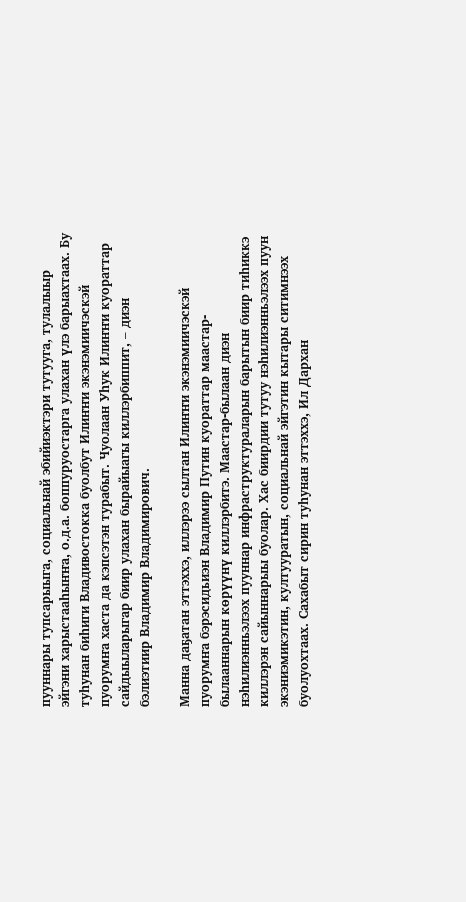пууннары тупсарыыга, социальнай эбийиэктэри тутууга, тулалыыр эйгэни харыстааһыҥҥа, о.д.а. боппуруостарга улахан үлэ барыахтаах. Бу туһунан биһиги Владивостокка буолбут Илиҥҥи экэнэмиичэскэй пуорумҥа хаста да кэпсэтэн турабыт. Чуолаан Уһук Илиҥҥи куораттар сайдыыларыгар биир улахан бырайыагы киллэрбиппит, – диэн бэлиэтиир Владимир Владимирович.

Манна даҕатан эттэххэ, иллэрээ сылтан Илиҥҥи экэнэмиичэскэй пуорумҥа бэрэсидьиэн Владимир Путин куораттар маастар-былааннарын көрүүнү киллэрбитэ. Маастар-былаан диэн нэһилиэнньэлээх пууннар инфраструктураларын барытын биир тиһиккэ киллэрэн сайыннарыы буолар. Хас биирдии тутуу нэһилиэнньэлээх пуун экэниэмикэтин, култууратын, социальнай эйгэтин кытары ситимнээх буолуохтаах. Сахабыт сирин туһунан эттэххэ, Ил Дархан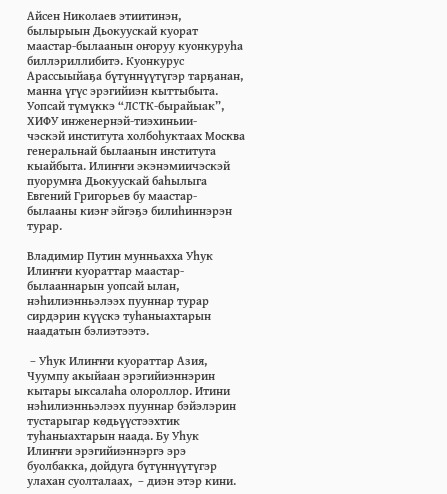Айсен Николаев этиитинэн, былырыын Дьокуускай куорат маастар-былаанын оҥоруу куонкуруһа биллэриллибитэ. Куонкурус Арассыыйаҕа бүтүннүүтүгэр тарҕанан, манна үгүс эрэгийиэн кыттыбыта. Уопсай түмүккэ “ЛСТК-бырайыак”, ХИФУ инженернэй-тиэхиньии-
чэскэй института холбоһуктаах Москва генеральнай былаанын института кыайбыта. Илиҥҥи экэнэмиичэскэй пуорумҥа Дьокуускай баһылыга Евгений Григорьев бу маастар-былааны киэҥ эйгэҕэ билиһиннэрэн турар.

Владимир Путин мунньахха Уһук Илиҥҥи куораттар маастар-былааннарын уопсай ылан, нэһилиэнньэлээх пууннар турар сирдэрин күүскэ туһаныахтарын наадатын бэлиэтээтэ.

 – Уһук Илиҥҥи куораттар Азия, Чуумпу акыйаан эрэгийиэннэрин кытары ыксалаһа олороллор. Итини нэһилиэнньэлээх пууннар бэйэлэрин тустарыгар көдьүүстээхтик туһаныахтарын наада. Бу Уһук Илиҥҥи эрэгийиэннэргэ эрэ буолбакка, дойдуга бүтүннүүтүгэр улахан суолталаах,  – диэн этэр кини.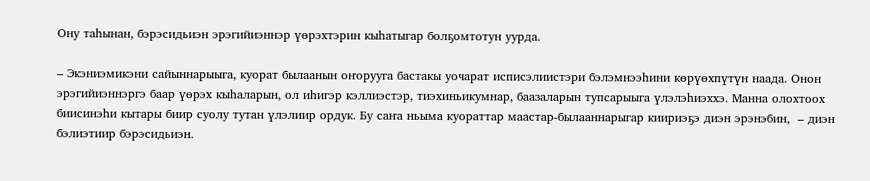Ону таһынан, бэрэсидьиэн эрэгийиэннэр үөрэхтэрин кыһатыгар болҕомтотун уурда.

– Экэниэмикэни сайыннарыыга, куорат былаанын оҥорууга бастакы уочарат исписэлиистэри бэлэмнээһини көрүөхпүтүн наада. Онон эрэгийиэннэргэ баар үөрэх кыһаларын, ол иһигэр кэллиэстэр, тиэхиньикумнар, баазаларын тупсарыыга үлэлэһиэххэ. Манна олохтоох биисинэһи кытары биир суолу тутан үлэлиир ордук. Бу саҥа ньыма куораттар маастар-былааннарыгар киириэҕэ диэн эрэнэбин,  – диэн бэлиэтиир бэрэсидьиэн.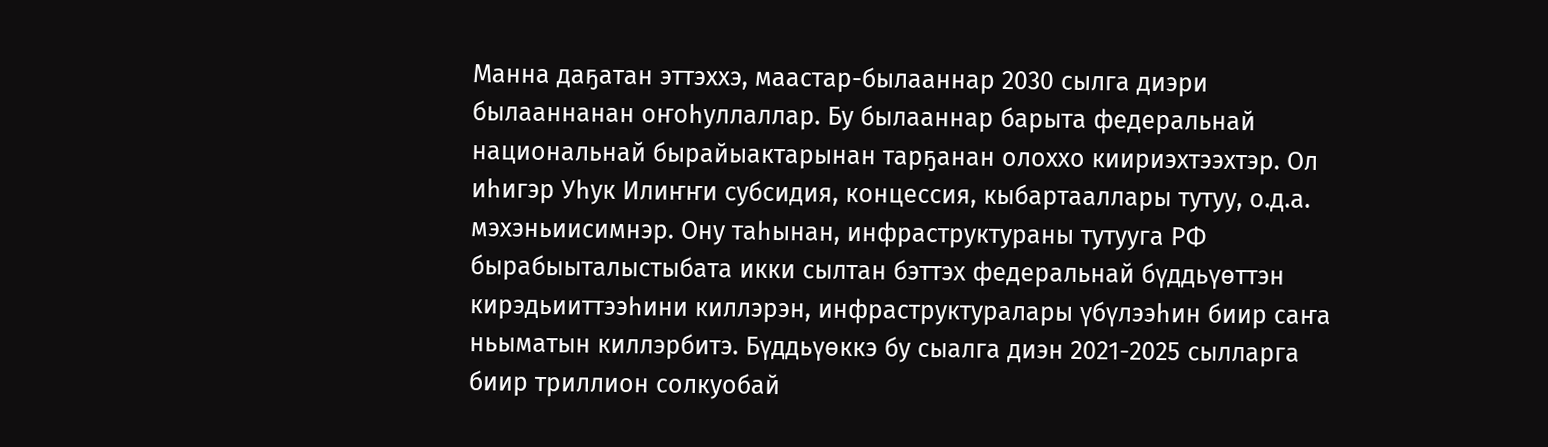Манна даҕатан эттэххэ, маастар-былааннар 2030 сылга диэри былааннанан оҥоһуллаллар. Бу былааннар барыта федеральнай национальнай бырайыактарынан тарҕанан олоххо киириэхтээхтэр. Ол иһигэр Уһук Илиҥҥи субсидия, концессия, кыбартааллары тутуу, о.д.а. мэхэньиисимнэр. Ону таһынан, инфраструктураны тутууга РФ бырабыыталыстыбата икки сылтан бэттэх федеральнай бүддьүөттэн кирэдьииттээһини киллэрэн, инфраструктуралары үбүлээһин биир саҥа ньыматын киллэрбитэ. Бүддьүөккэ бу сыалга диэн 2021-2025 сылларга биир триллион солкуобай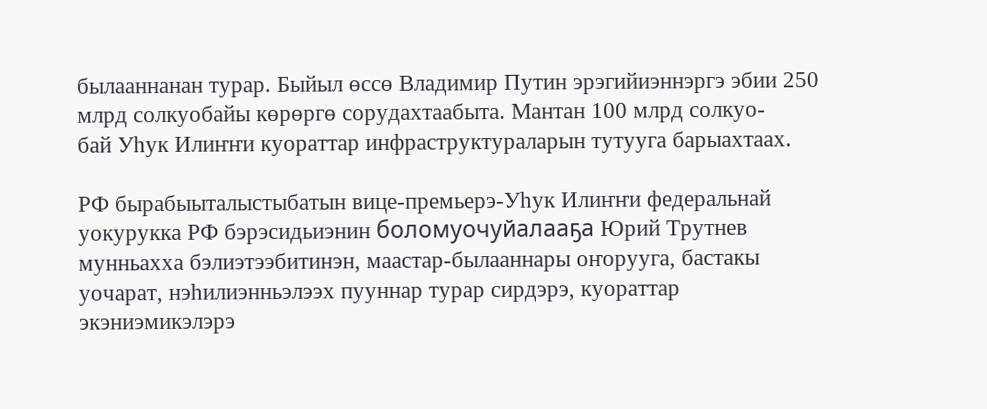былааннанан турар. Быйыл өссө Владимир Путин эрэгийиэннэргэ эбии 250 млрд солкуобайы көрөргө сорудахтаабыта. Мантан 100 млрд солкуо-
бай Уһук Илиҥҥи куораттар инфраструктураларын тутууга барыахтаах.

РФ бырабыыталыстыбатын вице-премьерэ-Уһук Илиҥҥи федеральнай уокурукка РФ бэрэсидьиэнин боломуочуйалааҕа Юрий Трутнев мунньахха бэлиэтээбитинэн, маастар-былааннары оҥорууга, бастакы уочарат, нэһилиэнньэлээх пууннар турар сирдэрэ, куораттар экэниэмикэлэрэ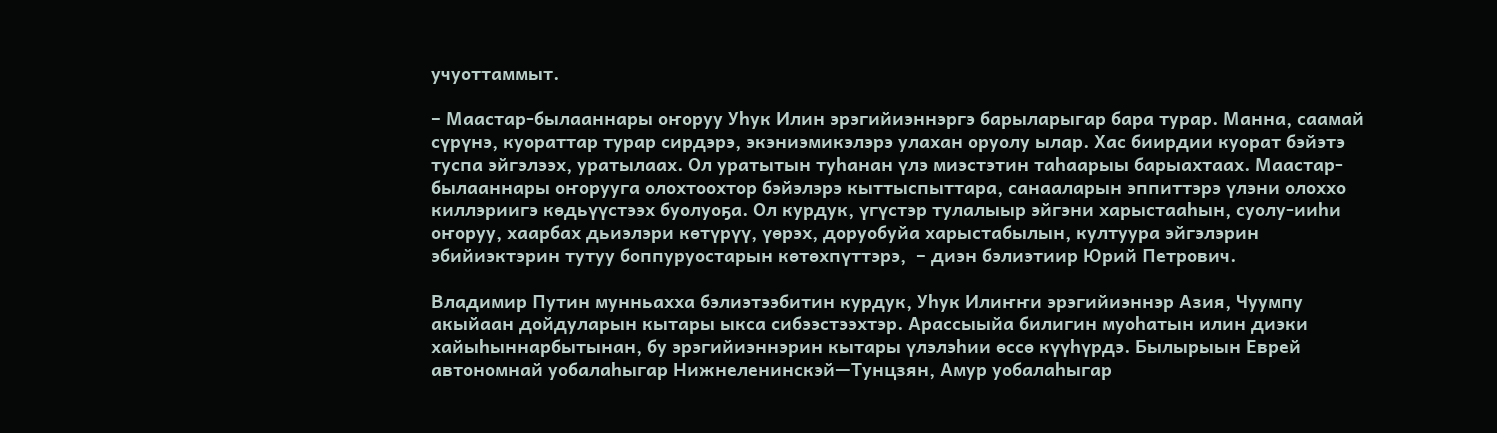учуоттаммыт.

– Маастар-былааннары оҥоруу Уһук Илин эрэгийиэннэргэ барыларыгар бара турар. Манна, саамай сүрүнэ, куораттар турар сирдэрэ, экэниэмикэлэрэ улахан оруолу ылар. Хас биирдии куорат бэйэтэ туспа эйгэлээх, уратылаах. Ол уратытын туһанан үлэ миэстэтин таһаарыы барыахтаах. Маастар-былааннары оҥорууга олохтоохтор бэйэлэрэ кыттыспыттара, санааларын эппиттэрэ үлэни олоххо киллэриигэ көдьүүстээх буолуоҕа. Ол курдук, үгүстэр тулалыыр эйгэни харыстааһын, суолу-ииһи оҥоруу, хаарбах дьиэлэри көтүрүү, үөрэх, доруобуйа харыстабылын, култуура эйгэлэрин эбийиэктэрин тутуу боппуруостарын көтөхпүттэрэ,  – диэн бэлиэтиир Юрий Петрович.

Владимир Путин мунньахха бэлиэтээбитин курдук, Уһук Илиҥҥи эрэгийиэннэр Азия, Чуумпу акыйаан дойдуларын кытары ыкса сибээстээхтэр. Арассыыйа билигин муоһатын илин диэки хайыһыннарбытынан, бу эрэгийиэннэрин кытары үлэлэһии өссө күүһүрдэ. Былырыын Еврей автономнай уобалаһыгар Нижнеленинскэй—Тунцзян, Амур уобалаһыгар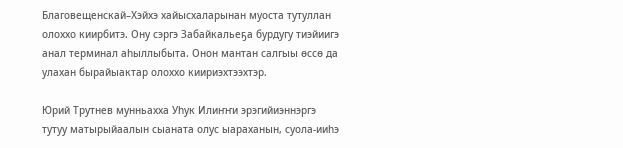Благовещенскай–Хэйхэ хайысхаларынан муоста тутуллан олоххо киирбитэ. Ону сэргэ Забайкальеҕа бурдугу тиэйиигэ анал терминал аһыллыбыта. Онон мантан салгыы өссө да улахан бырайыактар олоххо киириэхтээхтэр.

Юрий Трутнев мунньахха Уһук Илиҥҥи эрэгийиэннэргэ тутуу матырыйаалын сыаната олус ыараханын, суола-ииһэ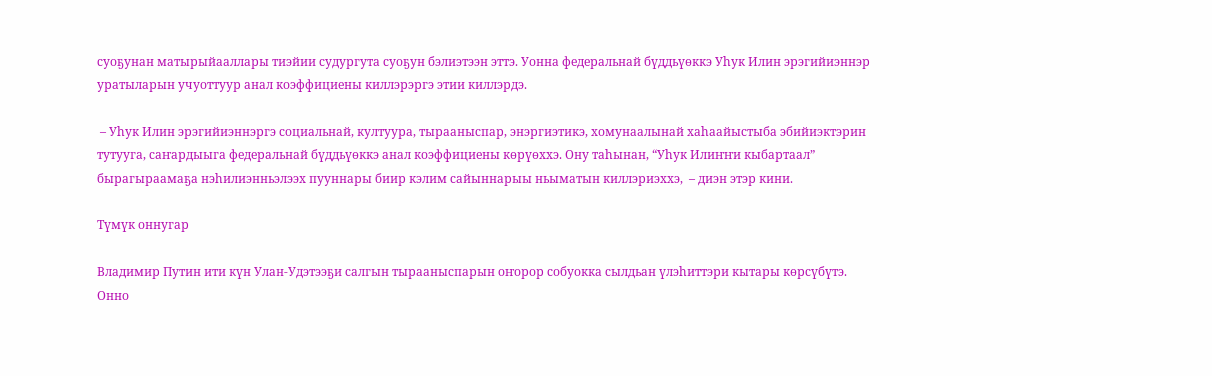суоҕунан матырыйааллары тиэйии судургута суоҕун бэлиэтээн эттэ. Уонна федеральнай бүддьүөккэ Уһук Илин эрэгийиэннэр уратыларын учуоттуур анал коэффициены киллэрэргэ этии киллэрдэ.

 – Уһук Илин эрэгийиэннэргэ социальнай, култуура, тырааныспар, энэргиэтикэ, хомунаалынай хаһаайыстыба эбийиэктэрин тутууга, саҥардыыга федеральнай бүддьүөккэ анал коэффициены көрүөххэ. Ону таһынан, “Уһук Илиҥҥи кыбартаал” бырагыраамаҕа нэһилиэнньэлээх пууннары биир кэлим сайыннарыы ньыматын киллэриэххэ,  – диэн этэр кини.

Түмүк оннугар

Владимир Путин ити күн Улан-Удэтээҕи салгын тырааныспарын оҥорор собуокка сылдьан үлэһиттэри кытары көрсүбүтэ. Онно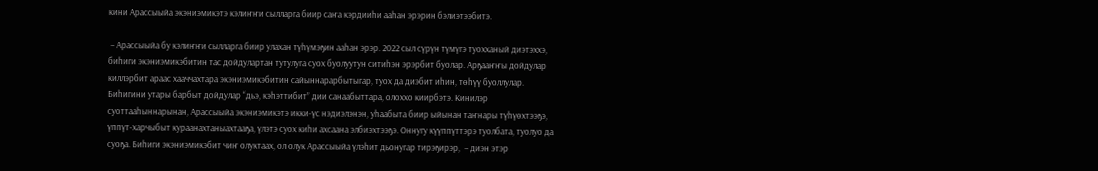кини Арассыыйа экэниэмикэтэ кэлиҥҥи сылларга биир саҥа кэрдииһи ааһан эрэрин бэлиэтээбитэ.

 – Арассыыйа бу кэлиҥҥи сылларга биир улахан түһүмэҕин ааһан эрэр. 2022 сыл сүрүн түмүгэ туохханый диэтэххэ, биһиги экэниэмикэбитин тас дойдулартан тутулуга суох буолуутун ситиһэн эрэрбит буолар. Арҕааҥҥы дойдулар киллэрбит араас хааччахтара экэниэмикэбитин сайыннарарбытыгар, туох да диэбит иһин, төһүү буоллулар. Биһигини утары барбыт дойдулар “дьэ, кэһэттибит” дии санаабыттара, олоххо киирбэтэ. Кинилэр суоттааһыннарынан, Арассыыйа экэниэмикэтэ икки-үс нэдиэлэнэн, уһаабыта биир ыйынан таҥнары түһүөхтээҕэ, үппүт-харчыбыт кураанахтаныахтааҕа, үлэтэ суох киһи ахсаана элбиэхтээҕэ. Оннугу күүппүттэрэ туолбата, туолуо да суоҕа. Биһиги экэниэмикэбит чиҥ олуктаах, ол олук Арассыыйа үлэһит дьонугар тирэҕирэр,  – диэн этэр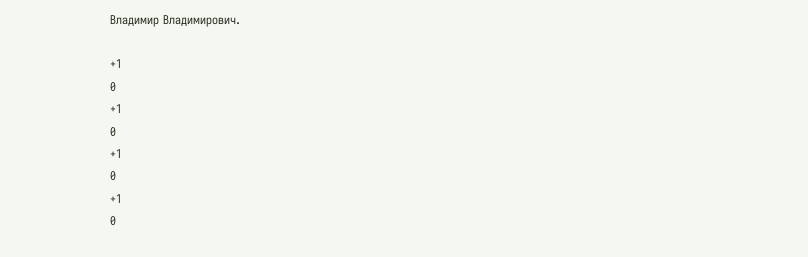Владимир Владимирович.

+1
0
+1
0
+1
0
+1
0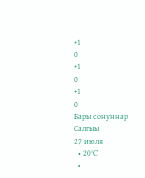+1
0
+1
0
+1
0
Бары сонуннар
Салгыы
27 июля
  • 20°C
  •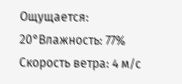Ощущается: 20°Влажность: 77% Скорость ветра: 4 м/с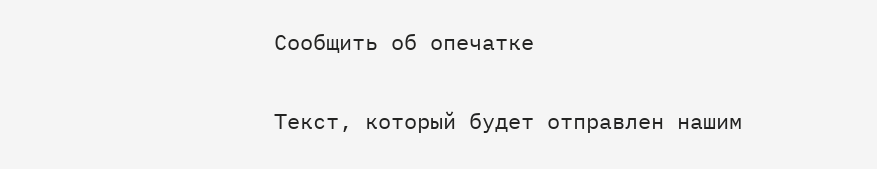Сообщить об опечатке

Текст, который будет отправлен нашим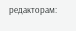редакторам: